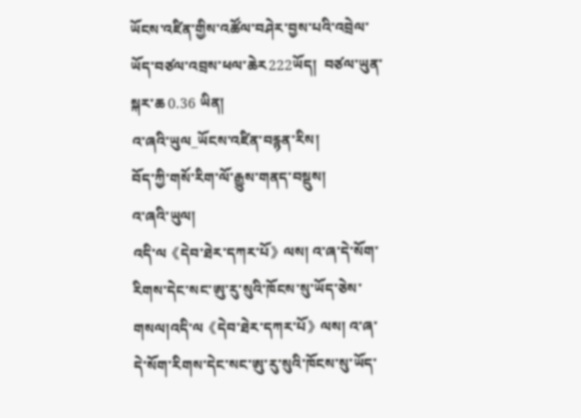ཡོངས་འཛིན་གྱིས་འཚོལ་བཤེར་བྱས་པའི་འབྲེལ་ཡོད་བཙལ་འབྲས་ཕལ་ཆེར222ཡོད།  བཙལ་ཡུན་སྐར་ཆ 0.36 ཡིན།
འ་ཞའི་ཡུལ_ཡོངས་འཛིན་བརྙན་རིས།
བོད་ཀྱི་གསོ་རིག་ལོ་རྒྱུས་གནད་བསྡུས།
འ་ཞའི་ཡུལ།
འདི་ལ《དེབ་ཐེར་དཀར་པོ》ལས། འ་ཞ་དེ་སོག་རིགས་དེང་སང་ཨུ་རུ་སུའི་ཁོངས་སུ་ཡོད་ཅེས་གསལ།འདི་ལ《དེབ་ཐེར་དཀར་པོ》ལས། འ་ཞ་དེ་སོག་རིགས་དེང་སང་ཨུ་རུ་སུའི་ཁོངས་སུ་ཡོད་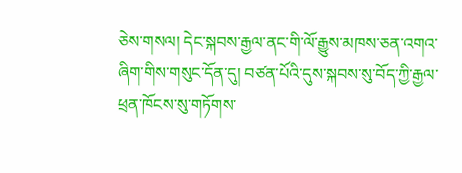ཅེས་གསལ། དེང་སྐབས་རྒྱལ་ནང་གི་ལོ་རྒྱུས་མཁས་ཅན་འགའ་ཞིག་གིས་གསུང་དོན་དུ། བཙན་པོའི་དུས་སྐབས་སུ་བོད་ཀྱི་རྒྱལ་ཕྲན་ཁོངས་སུ་གཏོགས་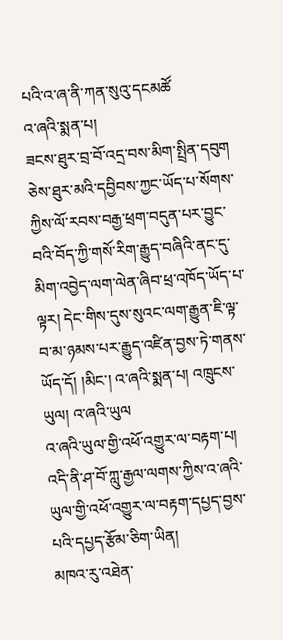པའི་འ་ཞ་ནི་ཀན་སུའུ་དངམཚོ
འ་ཞའི་སྨན་པ།
ཟངས་ཐུར་བྲ་བོ་འདྲ་བས་མིག་སྤྲིན་དབུག ཅེས་ཐུར་མའི་དབྱིབས་ཀྱང་ཡོད་པ་སོགས་ཀྱིས་ལོ་རབས་བརྒྱ་ཕྲག་བདུན་པར་བྱུང་བའི་བོད་ཀྱི་གསོ་རིག་རྒྱུད་བཞིའི་ནང་དུ་མིག་འབྱེད་ལག་ལེན་ཞིབ་ཕྲ་འཁོད་ཡོད་པ་ལྟར། དེང་གིས་དུས་སུའང་ལག་རྒྱུན་ཇི་ལྟ་བ་མ་ཉམས་པར་རྒྱུད་འཛིན་བྱས་ཏེ་གནས་ཡོད་དོ། །མིང་། འ་ཞའི་སྨན་པ། འཁྲུངས་ཡུལ། འ་ཞའི་ཡུལ
འ་ཞའི་ཡུལ་གྱི་འཕོ་འགྱུར་ལ་བརྟག་པ།
འདི་ནི་ཤ་བོ་ཀླུ་རྒྱལ་ལགས་ཀྱིས་འ་ཞའི་ཡུལ་གྱི་འཕོ་འགྱུར་ལ་བརྟག་དཔྱད་བྱས་པའི་དཔྱད་རྩོམ་ཅིག་ཡིན།
མཁའ་རུ་འཐེན་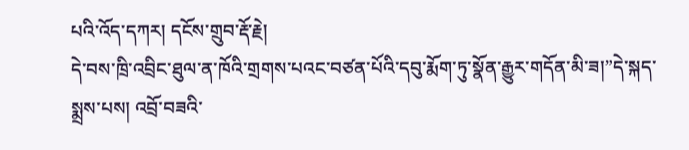པའི་འོད་དཀར། དངོས་གྲུབ་རྡོ་རྗེ།
དེ་བས་ཁྲི་འབྲིང་ཐུལ་ན་ཁོའི་གྲགས་པའང་བཙན་པོའི་དབུ་རྨོག་ཏུ་སྣོན་རྒྱུར་གདོན་མི་ཟ།”དེ་སྐད་སྨྲས་པས། འབྲོ་བཟའི་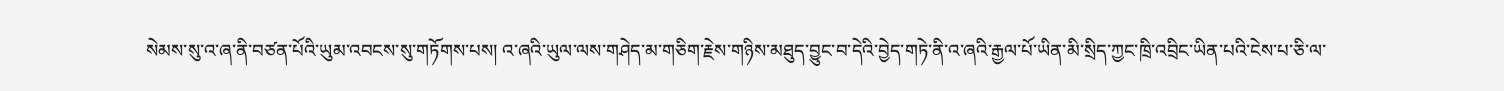སེམས་སུ་འ་ཞ་ནི་བཙན་པོའི་ཡུམ་འབངས་སུ་གཏོགས་པས། འ་ཞའི་ཡུལ་ལས་གཤེད་མ་གཅིག་རྗེས་གཉིས་མཐུད་བྱུང་བ་དེའི་བྱེད་གཏེ་ནི་འ་ཞའི་རྒྱལ་པོ་ཡིན་མི་སྲིད་ཀྱང་ཁྲི་འབྲིང་ཡིན་པའི་ངེས་པ་ཅི་ལ་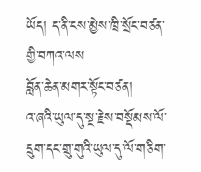ཡོད། ད་ནི་ངས་མྱེས་ཁྲི་སྲོང་བཙན་གྱི་བཀའ་ལས
བློན་ཆེན་མགར་སྟོང་བཙན།
འ་ཞའི་ཡུལ་དུ་སྔ་རྗེས་བསྡོམས་ལོ་དྲུག་དང་གྲུ་གུའི་ཡུལ་དུ་ལོ་གཅིག་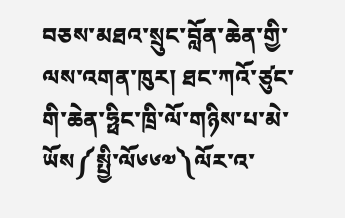བཅས་མཐའ་སྲུང་བློན་ཆེན་གྱི་ལས་འགན་ཁུར། ཐང་ཀའོ་ཙུང་གི་ཆེན་ཧྥིང་ཁྲི་ལོ་གཉིས་པ་མེ་ཡོས༼སྤྱི་ལོ༦༦༧༽ལོར་འ་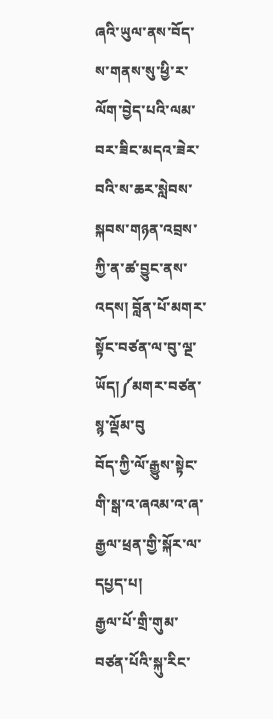ཞའི་ཡུལ་ནས་བོད་ས་གནས་སུ་ཕྱི་ར་ལོག་བྱེད་པའི་ལམ་བར་ཟིང་མདའ་ཟེར་བའི་ས་ཆར་སླེབས་སྐབས་གཉན་འབྲས་ཀྱི་ན་ཚ་བྱུང་ནས་འདས། བློན་པོ་མགར་སྟོང་བཙན་ལ་བུ་ལྔ་ཡོད།༼མགར་བཙན་སྙ་ལྡོམ་བུ
བོད་ཀྱི་ལོ་རྒྱུས་སྟེང་གི་སྒ་འ་ཞའམ་འ་ཞ་རྒྱལ་ཕྲན་གྱི་སྐོར་ལ་དཔྱད་པ།
རྒྱལ་པོ་གྲི་གུམ་བཙན་པོའི་སྐུ་རིང་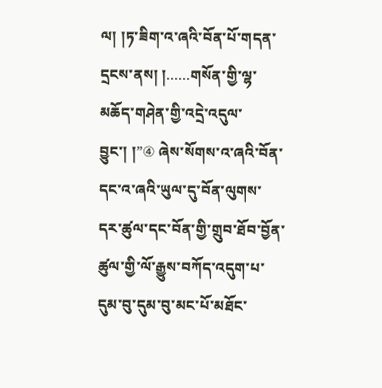ལ། །ཏ་ཟིག་འ་ཞའི་བོན་པོ་གདན་དྲངས་ནས། །......གསོན་གྱི་ལྷ་མཆོད་གཤེན་གྱི་འདྲེ་འདུལ་བྱུང་། །”④ ཞེས་སོགས་འ་ཞའི་བོན་དང་འ་ཞའི་ཡུལ་དུ་བོན་ལུགས་དར་ཚུལ་དང་བོན་གྱི་གྲུབ་ཐོབ་བྱོན་ཚུལ་གྱི་ལོ་རྒྱུས་བཀོད་འདུག་པ་དུམ་བུ་དུམ་བུ་མང་པོ་མཐོང་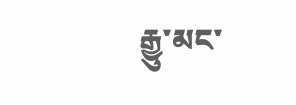རྒྱུ་མང་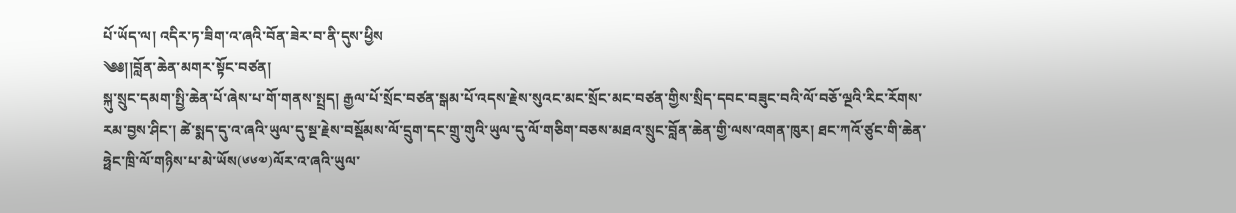པོ་ཡོད་ལ། འདིར་ཏ་ཟིག་འ་ཞའི་བོན་ཟེར་བ་ནི་དུས་ཕྱིས
༄༅།།བློན་ཆེན་མགར་སྟོང་བཙན།
སྐུ་སྲུང་དམག་སྤྱི་ཆེན་པོ་ཞེས་པ་གོ་གནས་སྤྲད། རྒྱལ་པོ་སྲོང་བཙན་སྒམ་པོ་འདས་རྗེས་སུའང་མང་སྲོང་མང་བཙན་གྱིས་སྲིད་དབང་བཟུང་བའི་ལོ་བཅོ་ལྔའི་རིང་རོགས་རམ་བྱས་ཤིང་། ཚེ་སྨད་དུ་འ་ཞའི་ཡུལ་དུ་སྔ་རྗེས་བསྡོམས་ལོ་དྲུག་དང་གྲུ་གུའི་ཡུལ་དུ་ལོ་གཅིག་བཅས་མཐའ་སྲུང་བློན་ཆེན་གྱི་ལས་འགན་ཁུར། ཐང་ཀའོ་ཙུང་གི་ཆེན་ཧྥེང་ཁྲི་ལོ་གཉིས་པ་མེ་ཡོས(༦༦༧)ལོར་འ་ཞའི་ཡུལ་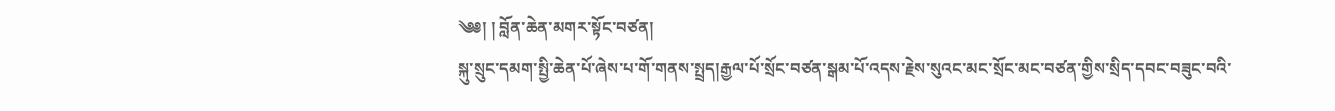༄༅། ། བློན་ཆེན་མགར་སྟོང་བཙན།
སྐུ་སྲུང་དམག་སྤྱི་ཆེན་པོ་ཞེས་པ་གོ་གནས་སྤྲད།རྒྱལ་པོ་སྲོང་བཙན་སྒམ་པོ་འདས་རྗེས་སུའང་མང་སྲོང་མང་བཙན་གྱིས་སྲིད་དབང་བཟུང་བའི་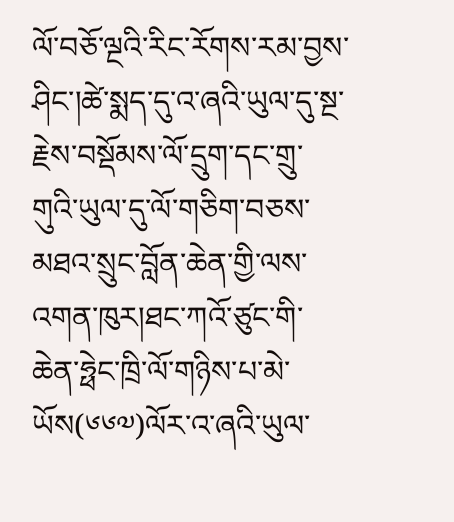ལོ་བཅོ་ལྔའི་རིང་རོགས་རམ་བྱས་ཤིང་།ཚེ་སྨད་དུ་འ་ཞའི་ཡུལ་དུ་སྔ་རྗེས་བསྡོམས་ལོ་དྲུག་དང་གྲུ་གུའི་ཡུལ་དུ་ལོ་གཅིག་བཅས་མཐའ་སྲུང་བློན་ཆེན་གྱི་ལས་འགན་ཁུར།ཐང་ཀའོ་ཙུང་གི་ཆེན་ཧྥེང་ཁྲི་ལོ་གཉིས་པ་མེ་ཡོས(༦༦༧)ལོར་འ་ཞའི་ཡུལ་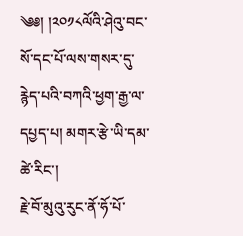༄༅། །༢༠༡༨ལོའི་ཤེའུ་བང་སོ་དང་པོ་ལས་གསར་དུ་རྙེད་པའི་བཀའི་ཕྱག་རྒྱ་ལ་དཔྱད་པ། མགར་རྩེ་ཡི་དམ་ཚེ་རིང་།
རྗེ་བོ་མུའུ་རུང་ནོ་ཧོ་པོ་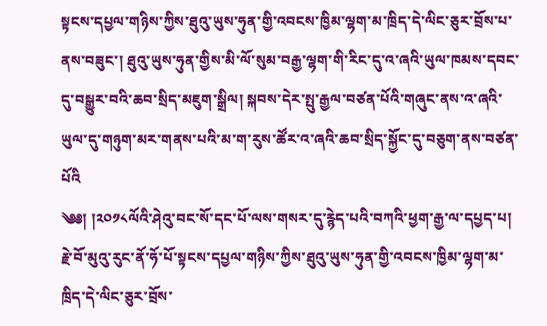སྟངས་དཔྱལ་གཉིས་ཀྱིས་ཐུའུ་ཡུས་ཧུན་གྱི་འབངས་ཁྱིམ་ལྷག་མ་ཁྲིད་དེ་ལིང་ཅུར་བྲོས་པ་ནས་བཟུང་། ཐུའུ་ཡུས་ཧུན་གྱིས་མི་ལོ་སུམ་བརྒྱ་ལྷག་གི་རིང་དུ་འ་ཞའི་ཡུལ་ཁམས་དབང་དུ་བསྒྱུར་བའི་ཆབ་སྲིད་མཇུག་སྒྲིལ། སྐབས་དེར་སྤུ་རྒྱལ་བཙན་པོའི་གཞུང་ནས་འ་ཞའི་ཡུལ་དུ་གཉུག་མར་གནས་པའི་མ་ག་རུས་ཚོར་འ་ཞའི་ཆབ་སྲིད་སྐྱོང་དུ་བཅུག་ནས་བཙན་པོའི
༄༅། །༢༠༡༨ལོའི་ཤེའུ་བང་སོ་དང་པོ་ལས་གསར་དུ་རྙེད་པའི་བཀའི་ཕྱག་རྒྱ་ལ་དཔྱད་པ།
རྗེ་བོ་མུའུ་རུང་ནོ་ཧོ་པོ་སྟངས་དཔྱལ་གཉིས་ཀྱིས་ཐུའུ་ཡུས་ཧུན་གྱི་འབངས་ཁྱིམ་ལྷག་མ་ཁྲིད་དེ་ལིང་ཅུར་བྲོས་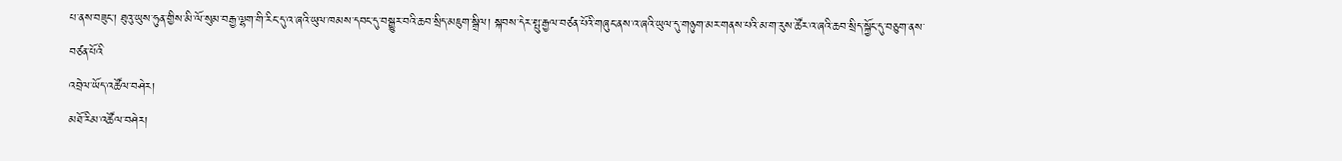པ་ནས་བཟུང་། ཐུའུ་ཡུས་ཧུན་གྱིས་མི་ལོ་སུམ་བརྒྱ་ལྷག་གི་རིང་དུ་འ་ཞའི་ཡུལ་ཁམས་དབང་དུ་བསྒྱུར་བའི་ཆབ་སྲིད་མཇུག་སྒྲིལ། སྐབས་དེར་སྤུ་རྒྱལ་བཙན་པོའི་གཞུང་ནས་འ་ཞའི་ཡུལ་དུ་གཉུག་མར་གནས་པའི་མ་ག་རུས་ཚོར་འ་ཞའི་ཆབ་སྲིད་སྐྱོང་དུ་བཅུག་ནས་བཙན་པོའི
འབྲེལ་ཡོད་འཚོལ་བཤེར།
མཐོ་རིམ་འཚོལ་བཤེར།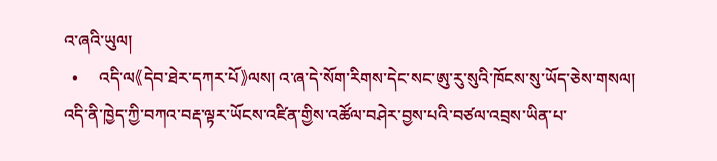འ་ཞའི་ཡུལ།
  •     འདི་ལ《དེབ་ཐེར་དཀར་པོ》ལས། འ་ཞ་དེ་སོག་རིགས་དེང་སང་ཨུ་རུ་སུའི་ཁོངས་སུ་ཡོད་ཅེས་གསལ།
འདི་ནི་ཁྱེད་ཀྱི་བཀའ་བརྡ་ལྟར་ཡོངས་འཛིན་གྱིས་འཚོལ་བཤེར་བྱས་པའི་བཙལ་འབྲས་ཡིན་པ་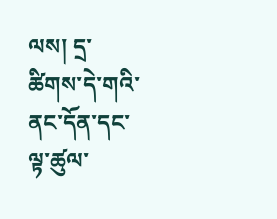ལས། དྲ་ཚིགས་དེ་གའི་ནང་དོན་དང་ལྟ་ཚུལ་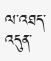ལ་འཐད་འདུན་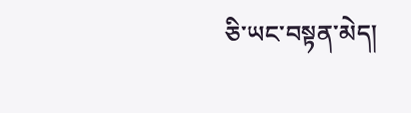ཅི་ཡང་བསྟན་མེད།